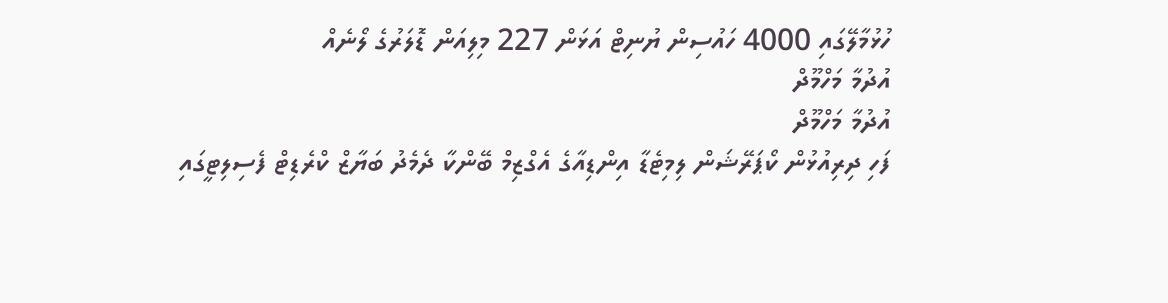ހުޅުމާލޭގައި 4000 ހައުސިން ޔުނިޓް އަޅަން 227 މިލިއަން ޑޮލަރުގެ ލޯނެއް
އުދުމާ މަހްމޫދް
އުދުމާ މަހްމޫދް
ފަހި ދިރިއުޅުން ކޯޕަރޭޝަން ލިމިޓެޑާ އިންޑިއާގެ އެގްޒިމް ބޭންކާ ދެމެދު ބަޔާޒް ކްރެޑިޓް ފެސިލިޓީގައި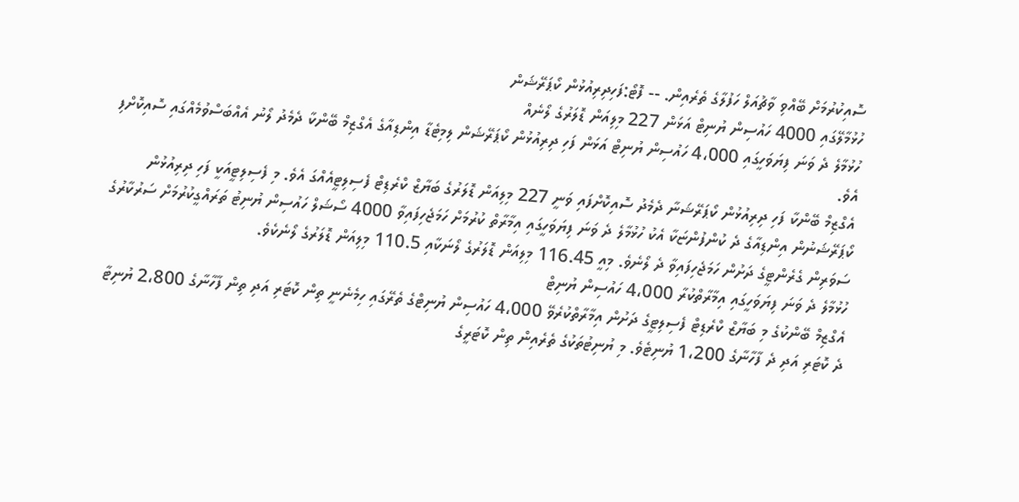ސޮއިކުރުމަށް ބޭއްވި ވާޗުއަލް ހަފުލާގެ ތެރެއިން. -- ފޮޓޯ:ފަހިދިރިއުޅުން ކޯޕަރޭޝަން
ހުޅުމާލޭގައި 4000 ހައުސިން ޔުނިޓް އަޅަން 227 މިލިއަން ޑޮލަރުގެ ލޯނެއް
ހުޅުމާލެ ދެ ވަނަ ފިޔަވަހީގައި 4،000 ހައުސިން ޔުނިޓް އަޅަން ފަހި ދިރިއުޅުން ކޯޕަރޭޝަން ލިމިޓެޑާ އިންޑިއާގެ އެގްޒިމް ބޭންކާ ދެމެދު ލޯނު އެއްބަސްވުމެއްގައި ސޮއިކޮށްފި އެވެ.
އެގްޒިމް ބޭންކާ ފަހި ދިރިއުޅުން ކޯޕަރޭޝަނާ ދެމެދު ސޮއިކޮށްފައި ވަނީ 227 މިލިއަން ޑޮލަރުގެ ބަޔާޒް ކްރެޑިޓް ފެސިލިޓީއެއްގަ އެވެ. މި ފެސިލިޓީއަކީ ފަހި ދިރިއުޅުން ކޯޕަރޭޝަނުން އިންޑިއާގެ ދެ ކުންފުންޏަކާ އެކު ހުޅުމާލެ ދެ ވަނަ ފިޔަވަހީގައި އިމާރާތް ކުރުމަށް ހަމަޖެހިފައިވާ 4000 ސޯޝަލް ހައުސިން ޔުނިޓު ތަރައްގީކުރުމަށް ސަރުކާރުގެ ސަވަރިން ގެރެންޓީގެ ދަށުން ހަމަޖެހިފައިވާ ދެ ލޯނެވެ. މިއީ 116.45 މިލިއަން ޑޮލަރުގެ ލޯނަކާއި 110.5 މިލިއަން ޑޮލަރުގެ ލޯނެކެވެ.
ހުޅުމާލެ ދެ ވަނަ ފިޔަވަހީގައި އިމާރާތްކުރާ 4،000 ހައުސިން ޔުނިޓް
އެގްޒިމް ބޭންކުގެ މި ބަޔާޒް ކްރެޑިޓް ފެސިލިޓީގެ ދަށުން އިމާރާތްކުރެވޭ 4،000 ހައުސިން ޔުނިޓްގެ ތެރޭގައި ހިމެނެނީ ތިން ކޮޓަރި އަދި ތިން ފާހާނާގެ 2،800 ޔުނިޓާ ދެ ކޮޓަރި އަދި ދެ ފާހާނާގެ 1،200 ޔުނިޓެވެ. މި ޔުނިޓުތަކުގެ ތެރެއިން ތިން ކޮޓަރީގެ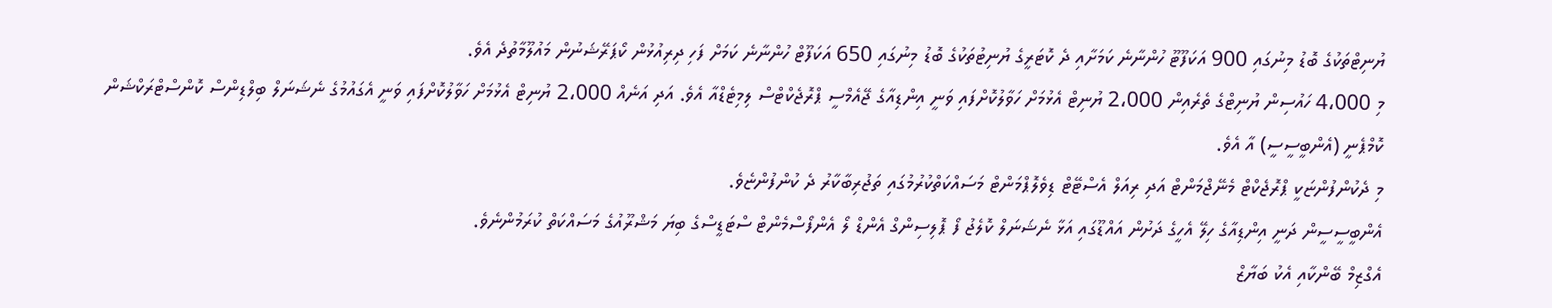ޔުނިޓްތަކުގެ ބޮޑު މިނުގައި 900 އަކަފޫޓޫ ހުންނާނެ ކަމަށާއި ދެ ކޮޓަރީގެ ޔުނިޓުތަކުގެ ބޮޑު މިނުގައި 650 އަކަފޫޓް ހުންނާނެ ކަމަށް ފަހި ދިރިއުޅުން ކޯޕަރޭޝަނުން މައުލޫމާތުދެ އެވެ.
މި 4،000 ހައުސިން ޔުނިޓްގެ ތެރެއިން 2،000 ޔުނިޓް އެޅުމަށް ހަވާލުކޮށްފައި ވަނީ އިންޑިއާގެ ޖޭއެމްސީ ޕްރޮޖެކްޓްސް ލިމިޓެޑްއާ އެވެ. އަދި އަނެއް 2،000 ޔުނިޓް އެޅުމަށް ހަވާލުކޮށްފައި ވަނީ އެގައުމުގެ ނެޝަނަލް ބިލްޑިންސް ކޮންސްޓްރަކްޝަން ކޮމްޕެނީ (އެންބީސީސީ) އާ އެވެ.
މި ދެކުންފުންޏަކީ ޕްރޮޖެކްޓް މެނޭޖްމަންޓް އަދި ރިއަލް އެސްޓޭޓް ޑިވެލޮޕްމަންޓް މަސައްކަތްކުރުމުގައި ތަޖުރިބާކާރު ދެ ކުންފުންޏެވެ.
އެންބީސީސީން ދަނީ އިންޑިއާގެ ހިލޭ އެހީގެ ދަށުން އައްޑޫގައި އަޅާ ނެޝަނަލް ކޮލެޖު ފޯ ޕޮލިސިންގް އެންޑް ލޯ އެންފޯސްމެންޓް ސްޓަޑީސްގެ ބިޔަ މަޝްރޫއުގެ މަސައްކަތް ކުރަމުންނެވެ.
އެގްޒިމް ބޭންކާއި އެކު ބަޔާޒް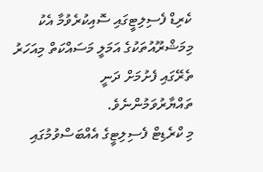ކެރިޑް ފެސިލިޓީގައި ސޮއިކުރެވުމާ އެކު މިމަޝްރޫއުތަކުގެ އަމަލީ މަސައްކަތް މިއަހަރު ތެރޭގައި ފެށުމަށް ދަނީ ތައްޔާރުވަމުންނެވެ.
މި ކްރެޑިޓް ފެސިލިޓީގެ އެއްބަސްވުމުގައި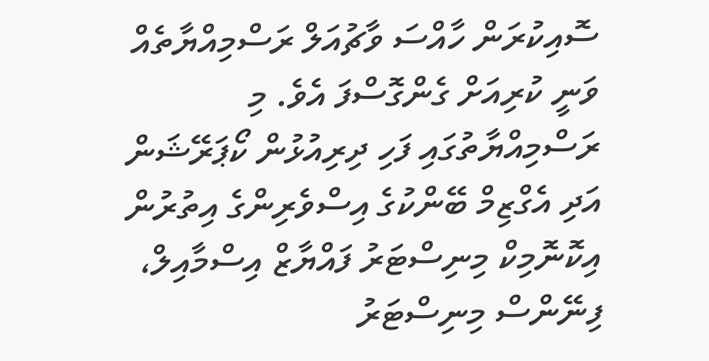ސޮއިކުރަން ހާއްސަ ވާޗުއަލް ރަސްމިއްޔާތެއް ވަނީ ކުރިއަށް ގެންގޮސްފަ އެވެ. މި ރަސްމިއްޔާތުގައި ފަހި ދިރިއުޅުން ކޯޕަރޭޝަން އަދި އެގްޒިމް ބޭންކުގެ އިސްވެރިންގެ އިތުރުން އިކޮނޮމިކް މިނިސްޓަރު ފައްޔާޒް އިސްމާއިލް، ފިނޭންސް މިނިސްޓަރު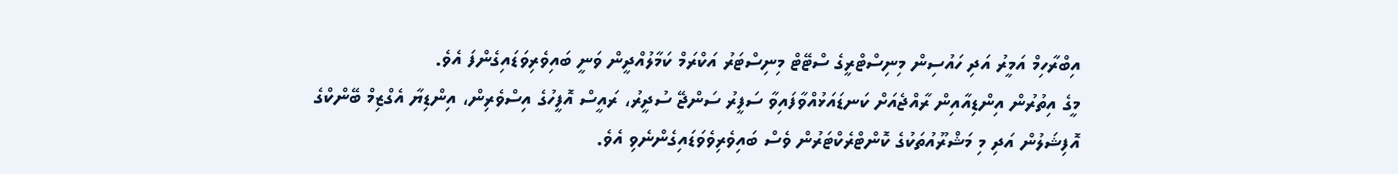އިބްރާހިމް އަމީރު އަދި ހައުސިން މިނިސްޓްރީގެ ސްޓޭޓް މިނިސްޓަރު އަކްރަމް ކަމާލުއްދީން ވަނީ ބައިވެރިވަޑައިގެންފަ އެވެ.
މީގެ އިތުރުން އިންޑިއާއިން ރާއްޖެއަށް ކަނޑައަޅުއްވާފައިވާ ސަފީރު ސަންޖޭ ސުދީރު، ރައީސް އޮފީހުގެ އިސްވެރިން، އިންޑިޔާ އެގްޒިމް ބޭންކްގެ އޮފިޝަލުން އަދި މި މަޝްރޫއުތަކުގެ ކޮންޓްރެކްޓަރުން ވެސް ބައިވެރިވެވަޑައިގެންނެވި އެވެ.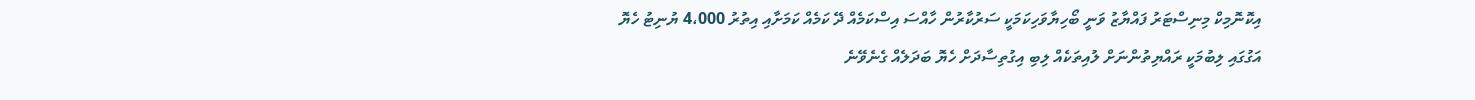އިކޮނޮމިކް މިނިސްޓަރު ފައްޔާޒު ވަނީ ބޯހިޔާވަހިކަމަކީ ސަރުކާރުން ހާއްސަ އިސްކަމެއް ދޭ ކަމެއް ކަމަށާއި އިތުރު 4،000 ޔުނިޓު ހެޔޮ އަގުގައި ލިބުމަކީ ރައްޔިތުންނަށް ލުއިތަކެއް ލިބި އިގުތިސާދަށް ހެޔޮ ބަދަލެއް ގެނެވޭނެ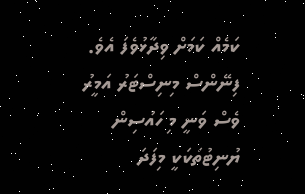ކަމެއް ކަމަށް ވިދާޅުވެފަ އެވެ.
ފިނޭންސް މިނިސްޓަރު އަމީރު ވެސް ވަނީ މި ހައުސިން ޔުނިޓުތަކަކީ މިފަދަ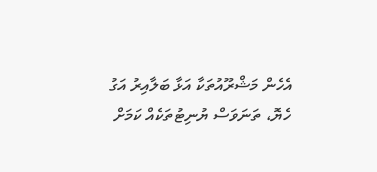އެހެން މަޝްރޫއުތަކާ އަޅާ ބަލާއިރު އަގު ހެޔޮ، ތަނަވަސް ޔުނިޓުތަކެއް ކަމަށް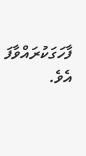ފާހަގަކުރައްވާފަ އެވެ.